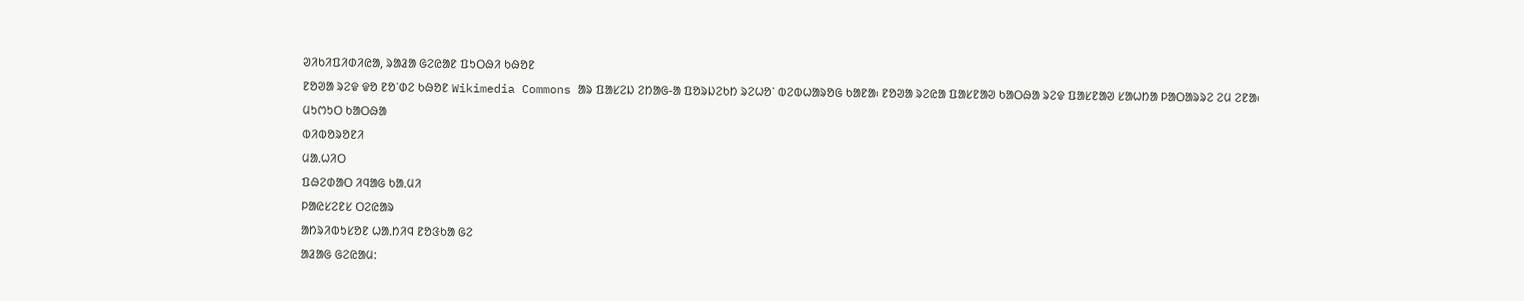ᱣᱤᱠᱤᱯᱤᱰᱤᱭᱟ, ᱨᱟᱲᱟ ᱜᱮᱭᱟᱱ ᱯᱩᱛᱷᱤ ᱠᱷᱚᱱ
ᱱᱚᱣᱟ ᱨᱮᱫ ᱫᱚ ᱱᱚᱸᱰᱮ ᱠᱷᱚᱱ Wikimedia Commons ᱟᱨ ᱯᱟᱥᱮᱡ ᱮᱴᱟᱜ-ᱟ ᱯᱚᱨᱡᱮᱠᱴ ᱨᱮᱦᱚᱸ ᱵᱮᱵᱦᱟᱨᱚᱜ ᱠᱟᱱᱟ᱾ ᱱᱚᱣᱟ ᱨᱮᱭᱟ ᱯᱟᱥᱱᱟᱣ ᱠᱟᱛᱷᱟ ᱨᱮᱫ ᱯᱟᱥᱱᱟᱣ ᱥᱟᱦᱴᱟ ᱞᱟᱛᱟᱨᱨᱮ ᱮᱢ ᱮᱱᱟ᱾
ᱢᱩᱬᱩᱛ ᱠᱟᱛᱷᱟ
ᱵᱤᱵᱚᱨᱚᱱᱤ
ᱢᱟᱹᱦᱤᱛ
ᱯᱷᱮᱰᱟᱛ ᱤᱧᱟᱜ ᱠᱟᱹᱢᱤ
ᱞᱟᱭᱥᱮᱱᱥ ᱛᱮᱭᱟᱨ
ᱟᱴᱨᱤᱵᱩᱥᱚᱱ ᱦᱟᱹᱴᱤᱧ ᱱᱚᱝᱠᱟ ᱜᱮ
ᱟᱲᱟᱜ ᱜᱮᱭᱟᱢ: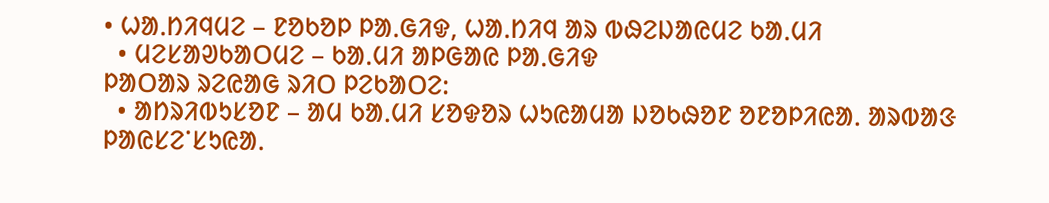• ᱦᱟᱹᱴᱤᱧᱢᱮ – ᱱᱚᱠᱚᱞ ᱞᱟᱹᱜᱤᱫ, ᱦᱟᱹᱴᱤᱧ ᱟᱨ ᱵᱷᱮᱡᱟᱭᱢᱮ ᱠᱟᱹᱢᱤ
  • ᱢᱮᱥᱟᱣᱠᱟᱛᱢᱮ – ᱠᱟᱹᱢᱤ ᱟᱞᱜᱟᱭ ᱞᱟᱹᱜᱤᱫ
ᱞᱟᱛᱟᱨ ᱨᱮᱭᱟᱜ ᱨᱤᱛ ᱞᱮᱠᱟᱛᱮ:
  • ᱟᱴᱨᱤᱵᱩᱥᱚᱱ – ᱟᱢ ᱠᱟᱹᱢᱤ ᱥᱚᱫᱚᱨ ᱦᱩᱭᱟᱢᱟ ᱡᱚᱠᱷᱚᱱ ᱚᱱᱚᱞᱤᱭᱟᱹ ᱟᱨᱵᱟᱝ ᱞᱟᱭᱥᱮᱸᱥᱩᱭᱟᱹ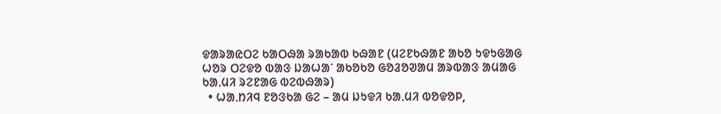ᱫᱟᱨᱟᱭᱛᱮ ᱠᱟᱛᱷᱟ ᱨᱟᱠᱟᱵ ᱠᱷᱟᱱ (ᱢᱮᱱᱠᱷᱟᱱ ᱟᱠᱚ ᱩᱫᱩᱜᱟᱜ ᱦᱚᱨ ᱛᱮᱫᱚ ᱵᱟᱝ ᱡᱟᱦᱟᱸ ᱟᱠᱚᱠᱚ ᱜᱚᱲᱚᱣᱟᱢ ᱟᱨᱵᱟᱝ ᱟᱢᱟᱜ ᱠᱟᱹᱢᱤ ᱨᱮᱱᱟᱜ ᱵᱮᱵᱷᱟᱨ)
  • ᱦᱟᱹᱴᱤᱧ ᱱᱚᱝᱠᱟ ᱜᱮ – ᱟᱢ ᱡᱩᱫᱤ ᱠᱟᱹᱢᱤ ᱵᱚᱫᱚᱞ,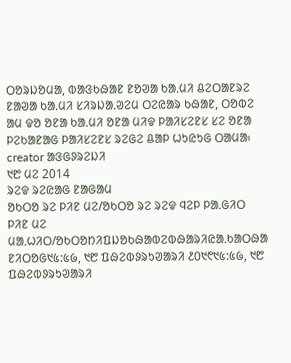ᱛᱚᱨᱡᱚᱢᱟ, ᱵᱟᱝᱠᱷᱟᱱ ᱱᱚᱣᱟ ᱠᱟᱹᱢᱤ ᱪᱮᱛᱟᱱᱨᱮ ᱱᱟᱣᱟ ᱠᱟᱹᱢᱤ ᱥᱤᱨᱡᱟᱹᱣᱮᱢ ᱛᱮᱭᱟᱨ ᱠᱷᱟᱱ, ᱛᱚᱵᱮ ᱟᱢ ᱫᱚ ᱚᱱᱟ ᱠᱟᱹᱢᱤ ᱚᱱᱟ ᱢᱤᱫ ᱞᱟᱤᱥᱮᱱᱥ ᱥᱮ ᱚᱱᱟ ᱞᱮᱠᱟᱱᱟᱜ ᱞᱟᱤᱥᱮᱱᱥ ᱨᱮᱜᱮ ᱪᱟᱞ ᱦᱩᱭᱩᱜ ᱛᱟᱢᱟ᱾
creator ᱟᱝᱜᱽᱨᱮᱡᱤ
᱑᱘ ᱢᱮ 2014
ᱨᱮᱫ ᱨᱮᱭᱟᱜ ᱱᱟᱜᱟᱢ
ᱚᱠᱛᱚ ᱨᱮ ᱞᱤᱱ ᱢᱮ/ᱚᱠᱛᱚ ᱨᱮ ᱨᱮᱫ ᱧᱮᱞ ᱞᱟᱹᱜᱤᱛ ᱞᱤᱱ ᱢᱮ
ᱢᱟᱹᱦᱤᱛ/ᱚᱠᱛᱚᱴᱤᱯᱡᱚᱠᱷᱟᱵᱮᱵᱷᱟᱨᱤᱭᱟᱹᱠᱟᱛᱷᱟ
ᱱᱤᱛᱚᱜ᱑᱕:᱕᱙, ᱑᱘ ᱯᱷᱮᱵᱽᱨᱩᱣᱟᱨᱤ ᱒᱐᱑᱖᱑᱕:᱕᱙, ᱑᱘ ᱯᱷᱮᱵᱽᱨᱩᱣᱟᱨᱤ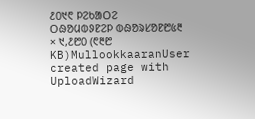᱒᱐᱑᱖ ᱞᱮᱠᱟᱛᱮ ᱛᱷᱚᱢᱵᱽᱱᱮᱞ ᱵᱷᱚᱨᱥᱚᱱ᱘᱕᱓ × ᱑,᱒᱘᱐ (᱖᱓᱘ KB)MullookkaaranUser created page with UploadWizard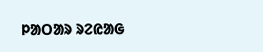ᱞᱟᱛᱟᱨ ᱨᱮᱭᱟᱜ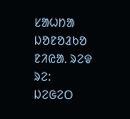ᱥᱟᱦᱴᱟ ᱡᱚᱱᱚᱲᱠᱚ ᱱᱤᱭᱟᱹ ᱨᱮᱫ ᱨᱮ:
ᱡᱮᱜᱮᱛ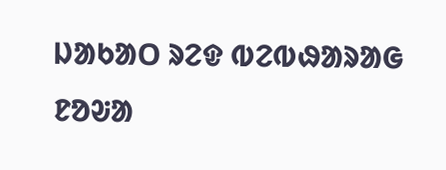ᱡᱟᱠᱟᱛ ᱨᱮᱫ ᱵᱮᱵᱷᱟᱨᱟᱜ
ᱱᱚᱶᱟ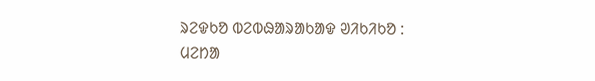ᱨᱮᱫᱠᱚ ᱵᱮᱵᱷᱟᱨᱟᱠᱟᱫ ᱣᱤᱠᱤᱠᱚ :
ᱢᱮᱴᱟ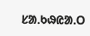ᱥᱟᱹᱠᱷᱭᱟᱹᱛ